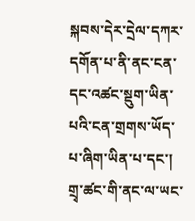སྐབས་དེར་དྲེལ་དཀར་དགོན་པ་ནི་ནང་ངན་དང་འཚང་སྡུག་ཡིན་པའི་ངན་གྲགས་ཡོད་པ་ཞིག་ཡིན་པ་དང་། གྲྭ་ཚང་གི་ནང་ལ་ཡང་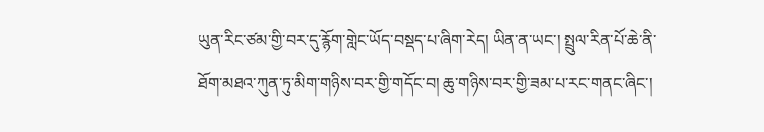ཡུན་རིང་ཙམ་གྱི་བར་དུ་རྙོག་གླེང་ཡོད་བསྡད་པ་ཞིག་རེད། ཡིན་ན་ཡང་། སྤྲུལ་རིན་པོ་ཆེ་ནི་ཐོག་མཐའ་ཀུན་ཏུ་མིག་གཉིས་བར་གྱི་གདོང་བ། ཆུ་གཉིས་བར་གྱི་ཟམ་པ་རང་གནང་ཞིང་།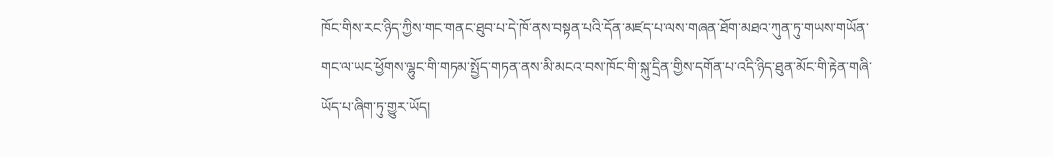ཁོང་གིས་རང་ཉིད་ཀྱིས་གང་གནང་ཐུབ་པ་དེ་ཁོ་ནས་བསྟན་པའི་དོན་མཛད་པ་ལས་གཞན་ཐོག་མཐའ་ཀུན་ཏུ་གཡས་གཡོན་གང་ལ་ཡང་ཕྱོགས་ལྷུང་གི་གཏམ་སྤྱོད་གཏན་ནས་མི་མངའ་བས་ཁོང་གི་སྐུ་དྲིན་གྱིས་དགོན་པ་འདི་ཉིད་ཐུན་མོང་གི་རྟེན་གཞི་ཡོད་པ་ཞིག་ཏུ་གྱུར་ཡོད།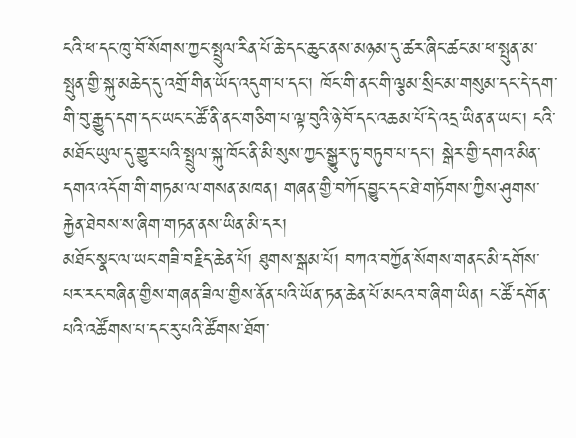ངའི་ཕ་དང་ཁུ་བོ་སོགས་ཀྱང་སྤྲུལ་རིན་པོ་ཆེ་དང་ཆུང་ནས་མཉམ་དུ་ཚར་ཞིང་ཚང་མ་ཕ་སྤུན་མ་སྤུན་གྱི་སྐུ་མཆེད་དུ་འགྲོ་གིན་ཡོད་འདུག་པ་དང་། ཁོང་གི་ནང་གི་ལྕམ་སྲིང་མ་གསུམ་དང་དེ་དག་གི་བུ་རྒྱུད་དག་དང་ཡང་ང་ཚོ་ནི་ནང་གཅིག་པ་ལྟ་བུའི་ཉེ་བོ་དང་འཆམ་པོ་དེ་འདྲ་ཡིན་ན་ཡང་། ངའི་མཐོང་ཡུལ་དུ་གྱུར་པའི་སྤྲུལ་སྐུ་ཁོང་ནི་མི་སུས་ཀྱང་སྒྱུར་ཏུ་བཏུབ་པ་དང་། སྒེར་གྱི་དགའ་མིན་དགའ་འདོག་གི་གཏམ་ལ་གསན་མཁན། གཞན་གྱི་བཀོད་བྱུང་དང་ཐེ་གཏོགས་ཀྱིས་ཤུགས་རྐྱེན་ཐེབས་ས་ཞིག་གཏན་ནས་ཡིན་མི་དར།
མཐོང་སྣང་ལ་ཡང་གཟི་བརྗིད་ཆེན་པོ། ཐུགས་སྒམ་པོ། བཀའ་བཀྱོན་སོགས་གནང་མི་དགོས་པར་རང་བཞིན་གྱིས་གཞན་ཟིལ་གྱིས་ནོན་པའི་ཡོན་ཏན་ཆེན་པོ་མངའ་བ་ཞིག་ཡིན། ང་ཚོ་དགོན་པའི་འཚོགས་པ་དང་རུ་པའི་ཚོགས་ཐོག་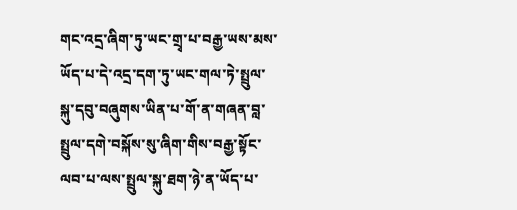གང་འདྲ་ཞིག་ཏུ་ཡང་གྲྭ་པ་བརྒྱ་ཡས་མས་ཡོད་པ་དེ་འདྲ་དག་ཏུ་ཡང་གལ་ཏེ་སྤྲུལ་སྐུ་དབུ་བཞུགས་ཡིན་པ་གོ་ན་གཞན་བླ་སྤྲུལ་དགེ་བསྐོས་སུ་ཞིག་གིས་བརྒྱ་སྟོང་ལབ་པ་ལས་སྤྲུལ་སྐུ་ཐག་ཉེ་ན་ཡོད་པ་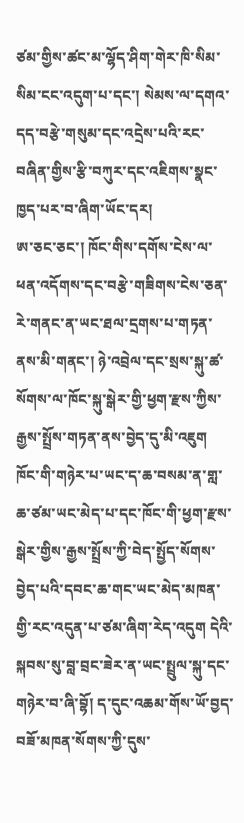ཙམ་གྱིས་ཚང་མ་ལྷོད་ཤིག་གེར་ཁི་སིམ་སིམ་ངང་འདུག་པ་དང་། སེམས་ལ་དགའ་དད་བརྩེ་གསུམ་དང་འདྲེས་པའི་རང་བཞིན་གྱིས་རྩི་བཀུར་དང་འཇིགས་སྣང་ཁྱད་པར་བ་ཞིག་ཡོང་དར།
ཨ་ཅང་ཅང་། ཁོང་གིས་དགོས་ངེས་ལ་ཕན་འདོགས་དང་བརྩེ་གཟིགས་ངེས་ཅན་རེ་གནང་ན་ཡང་ཐལ་དྲགས་པ་གཏན་ནས་མི་གནང་། ཉེ་འབྲེལ་དང་སྲས་སྐུ་ཚ་སོགས་ལ་ཁོང་སྐུ་སྒེར་གྱི་ཕྱག་རྫས་ཀྱིས་རྒྱས་སྤྲོས་གཏན་ནས་བྱེད་དུ་མི་འཇུག ཁོང་གི་གཉེར་པ་ཡང་ད་ཆ་བསམ་ན་གླ་ཆ་ཙམ་ཡང་མེད་པ་དང་ཁོང་གི་ཕྱག་རྫས་སྒེར་གྱིས་རྒྱས་སྤྲོས་ཀྱི་བེད་སྤྱོད་སོགས་བྱེད་པའི་དབང་ཆ་གང་ཡང་མེད་མཁན་གྱི་རང་འདུན་པ་ཙམ་ཞིག་རེད་འདུག དེའི་སྐབས་སུ་བླ་བྲང་ཟེར་ན་ཡང་སྤྲུལ་སྐུ་དང་གཉེར་བ་ཞི་བྷོ། ད་དུང་འཆམ་གོས་ཡོ་བྱད་བཟོ་མཁན་སོགས་ཀྱི་དུས་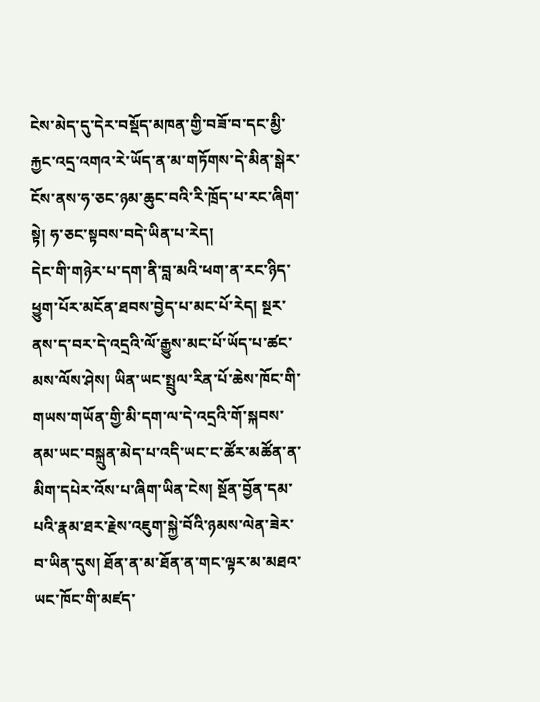ངེས་མེད་དུ་དེར་བསྡོད་མཁན་གྱི་བཟོ་བ་དང་མྱི་རྐྱང་འདྲ་འགའ་རེ་ཡོད་ན་མ་གཏོགས་དེ་མིན་སྒེར་ངོས་ནས་ཧ་ཅང་ཉམ་ཆུང་བའི་རི་ཁྲོད་པ་རང་ཞིག་སྟེ། ཧ་ཅང་སྟབས་བདེ་ཡིན་པ་རེད།
དེང་གི་གཉེར་པ་དག་ནི་བླ་མའི་ཕག་ན་རང་ཉིད་ཕྱུག་པོར་མངོན་ཐབས་བྱེད་པ་མང་པོ་རེད། སྔར་ནས་ད་བར་དེ་འདྲའི་ལོ་རྒྱུས་མང་པོ་ཡོད་པ་ཚང་མས་ལོས་ཤེས། ཡིན་ཡང་སྤྲུལ་རིན་པོ་ཆེས་ཁོང་གི་གཡས་གཡོན་གྱི་མི་དག་ལ་དེ་འདྲའི་གོ་སྐབས་ནམ་ཡང་བསྐྲུན་མེད་པ་འདི་ཡང་ང་ཚོར་མཚོན་ན་མིག་དཔེར་འོས་པ་ཞིག་ཡིན་ངེས། སྔོན་བྱོན་དམ་པའི་རྣམ་ཐར་རྗེས་འཇུག་སྐྱེ་བོའི་ཉམས་ལེན་ཟེར་བ་ཡིན་དུས། ཐོན་ན་མ་ཐོན་ན་གང་ལྟར་མ་མཐའ་ཡང་ཁོང་གི་མཛད་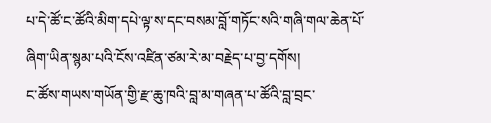པ་དེ་ཚོ་ང་ཚོའི་མིག་དཔེ་ལྟ་ས་དང་བསམ་བློ་གཏོང་སའི་གཞི་གལ་ཆེན་པོ་ཞིག་ཡིན་སྙམ་པའི་ངོས་འཛིན་ཙམ་རེ་མ་བརྗེད་པ་བྱ་དགོས།
ང་ཚོས་གཡས་གཡོན་གྱི་རྫ་ཆུ་ཁའི་བླ་མ་གཞན་པ་ཚོའི་བླ་བྲང་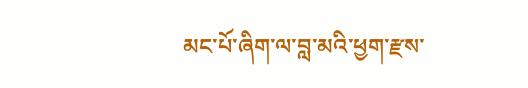མང་པོ་ཞིག་ལ་བླ་མའི་ཕྱག་རྫས་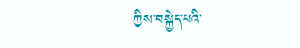ཀྱིས་བསྐྱེད་པའི་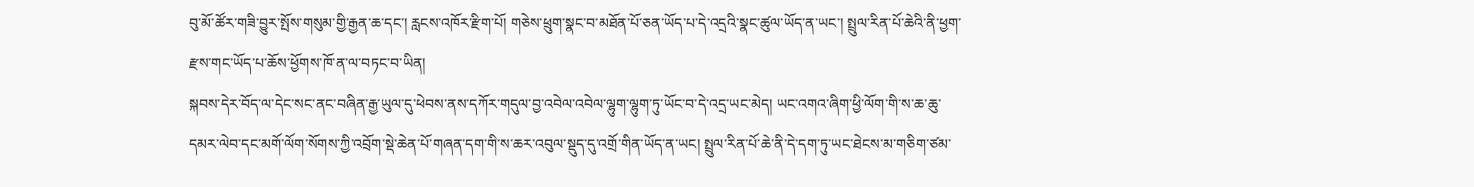བུ་མོ་ཚོར་གཟི་བྱུར་སྤོས་གསུམ་གྱི་རྒྱན་ཆ་དང་། རླངས་འཁོར་རྫིག་པོ། གཅེས་ཕྲུག་སྣང་བ་མཐོན་པོ་ཅན་ཡོད་པ་དེ་འདྲའི་སྣང་ཚུལ་ཡོད་ན་ཡང་། སྤྲུལ་རིན་པོ་ཆེའི་ནི་ཕྱག་རྫས་གང་ཡོད་པ་ཆོས་ཕྱོགས་ཁོ་ན་ལ་བཏང་བ་ཡིན།
སྐབས་དེར་བོད་ལ་དེང་སང་ནང་བཞིན་རྒྱ་ཡུལ་དུ་ཕེབས་ནས་དཀོར་གདུལ་བྱ་འབེལ་འབེལ་ལྷུག་ལྷུག་ཏུ་ཡོང་བ་དེ་འདྲ་ཡང་མེད། ཡང་འགའ་ཞིག་ཕྱི་ལོག་གི་ས་ཆ་ཆུ་དམར་ལེབ་དང་མགོ་ལོག་སོགས་ཀྱི་འབྲོག་སྡེ་ཆེན་པོ་གཞན་དག་གི་ས་ཆར་འབུལ་སྡུད་དུ་འགྲོ་གིན་ཡོད་ན་ཡང། སྤྲུལ་རིན་པོ་ཆེ་ནི་དེ་དག་ཏུ་ཡང་ཐེངས་མ་གཅིག་ཙམ་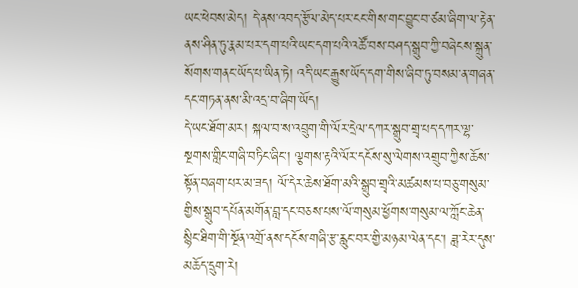ཡང་ཕེབས་མེད། དེ་ནས་འབད་རྩོལ་མེད་པར་ངང་གིས་གང་བྱུང་བ་ཙམ་ཞིག་ལ་རྟེན་ནས་ཤིན་ཏུ་རྣམ་པར་དག་པའི་ཡང་དག་པའི་འཚོ་བས་བཤད་སྒྲུབ་ཀྱི་བཞེངས་སྐྲུན་སོགས་གནང་ཡོད་པ་ཡིན་ཏེ། འདི་ཡང་རྒྱུས་ཡོད་དག་གིས་ཞིབ་ཏུ་བསམ་ན་གཞན་དང་གཏན་ནས་མི་འདྲ་བ་ཞིག་ཡོད།
དེ་ཡང་ཐོག་མར། སྐལ་བ་ས་འབྲུག་གི་ལོར་དྲེལ་དཀར་སྒྲུབ་གྲྭ་པད་དཀར་ལྷ་སྔགས་གླིང་གཞི་བཏིང་ཞིང་། ལྕགས་རྟའི་ལོར་དངོས་སུ་ལེགས་འགྲུབ་ཀྱིས་ཆོས་སྟོན་བཞག་པར་མ་ཟད། ལོ་དེར་ཆེས་ཐོག་མའི་སྒྲུབ་གྲྭའི་མཚམས་པ་བཅུ་གསུམ་གྱིས་སྒྲུབ་དཔོན་མགོན་བླ་དང་བཅས་པས་ལོ་གསུམ་ཕྱོགས་གསུམ་ལ་ཀློང་ཆེན་སྙིང་ཐིག་གི་སྔོན་འགྲོ་ནས་དངོས་གཞི་རྩ་རླུང་བར་གྱི་མཉམ་ལེན་དང་། ཟླ་རེར་དུས་མཆོད་དྲུག་རེ།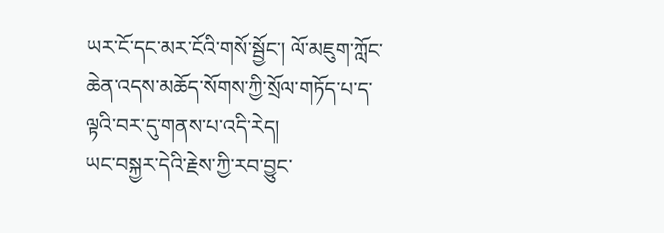ཡར་ངོ་དང་མར་ངོའི་གསོ་སྦྱོང་། ལོ་མཇུག་ཀློང་ཆེན་འདས་མཆོད་སོགས་ཀྱི་སྲོལ་གཏོད་པ་ད་ལྟའི་བར་དུ་གནས་པ་འདི་རེད།
ཡང་བསྐྱར་དེའི་རྗེས་ཀྱི་རབ་བྱུང་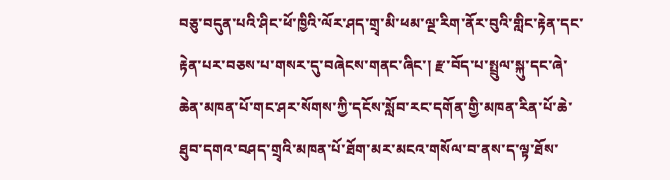བཅུ་བདུན་པའི་ཤིང་ཕོ་ཁྱིའི་ལོར་ཤད་གྲྭ་མི་ཕམ་ལྔ་རིག་ནོར་བུའི་གླིང་རྟེན་དང་རྟེན་པར་བཅས་པ་གསར་དུ་བཞེངས་གནང་ཞིང་། རྫ་བོད་པ་སྤྲུལ་སྐུ་དང་ཞེ་ཆེན་མཁན་པོ་གང་ཤར་སོགས་ཀྱི་དངོས་སློབ་རང་དགོན་གྱི་མཁན་རིན་པོ་ཆེ་ཐུབ་དགའ་བཤད་གྲྭའི་མཁན་པོ་ཐོག་མར་མངའ་གསོལ་བ་ནས་ད་ལྟ་ཐོས་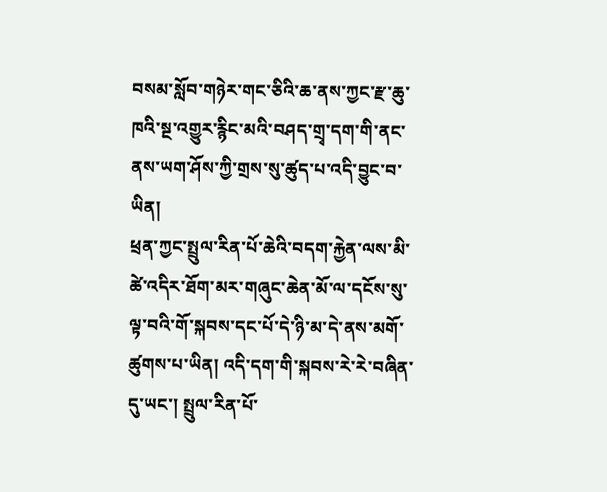བསམ་སློབ་གཉེར་གང་ཅིའི་ཆ་ནས་ཀྱང་རྫ་ཆུ་ཁའི་སྔ་འགྱུར་རྙིང་མའི་བཤད་གྲྭ་དག་གི་ནང་ནས་ཡག་ཤོས་ཀྱི་གྲས་སུ་ཚུད་པ་འདི་བྱུང་བ་ཡིན།
ཕྲན་ཀྱང་སྤྲུལ་རིན་པོ་ཆེའི་བདག་རྐྱེན་ལས་མི་ཚེ་འདིར་ཐོག་མར་གཞུང་ཆེན་མོ་ལ་དངོས་སུ་ལྟ་བའི་གོ་སྐབས་དང་པོ་དེ་ཉི་མ་དེ་ནས་མགོ་ཚུགས་པ་ཡིན། འདི་དག་གི་སྐབས་རེ་རེ་བཞིན་དུ་ཡང་། སྤྲུལ་རིན་པོ་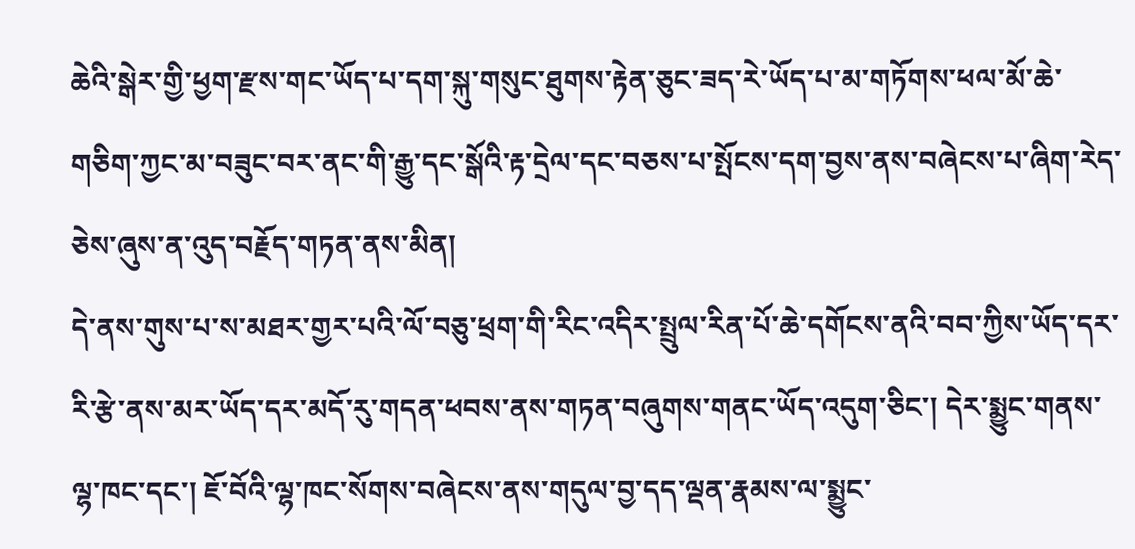ཆེའི་སྒེར་གྱི་ཕྱག་རྫས་གང་ཡོད་པ་དག་སྐུ་གསུང་ཐུགས་རྟེན་ཅུང་ཟད་རེ་ཡོད་པ་མ་གཏོགས་ཕལ་མོ་ཆེ་གཅིག་ཀྱང་མ་བཟུང་བར་ནང་གི་རྒྱུ་དང་སྒོའི་རྟ་དྲེལ་དང་བཅས་པ་སྤོངས་དག་བྱས་ནས་བཞེངས་པ་ཞིག་རེད་ཅེས་ཞུས་ན་འུད་བརྗོད་གཏན་ནས་མིན།
དེ་ནས་གུས་པ་ས་མཐར་གྱར་པའི་ལོ་བཅུ་ཕྲག་གི་རིང་འདིར་སྤྲུལ་རིན་པོ་ཆེ་དགོངས་ནའི་བབ་ཀྱིས་ཡོད་དར་རི་རྩེ་ནས་མར་ཡོད་དར་མདོ་རུ་གདན་ཕབས་ནས་གཏན་བཞུགས་གནང་ཡོད་འདུག་ཅིང་། དེར་སྨྱུང་གནས་ལྷ་ཁང་དང་། ཇོ་བོའི་ལྷ་ཁང་སོགས་བཞེངས་ནས་གདུལ་བྱ་དད་ལྡན་རྣམས་ལ་སྨྱུང་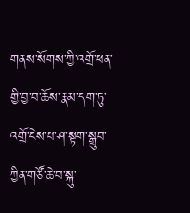གནས་སོགས་ཀྱི་འགྲོ་ཕན་གྱི་བྱ་བ་ཆོས་རྣམ་དག་ཏུ་འགྲོ་ངེས་པ་ཤ་སྟག་སྒྲུབ་ཀྱིན་གཙོ་ཆེ་བ་སྐུ་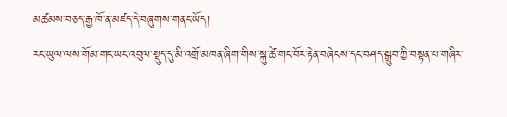མཚམས་བཅད་རྒྱ་ཁོ་ན་མཛད་དེ་བཞུགས་གནང་ཡོད།
རང་ཡུལ་ལས་གོམ་གང་ཡང་འབུལ་སྡུད་དུ་མི་འགྲོ་མཁན་ཞིག་གིས་སྐུ་ཚེ་གང་བོར་རྟེན་བཞེངས་དང་བཤད་སྒྲུབ་ཀྱི་བསྟན་པ་གཞིར་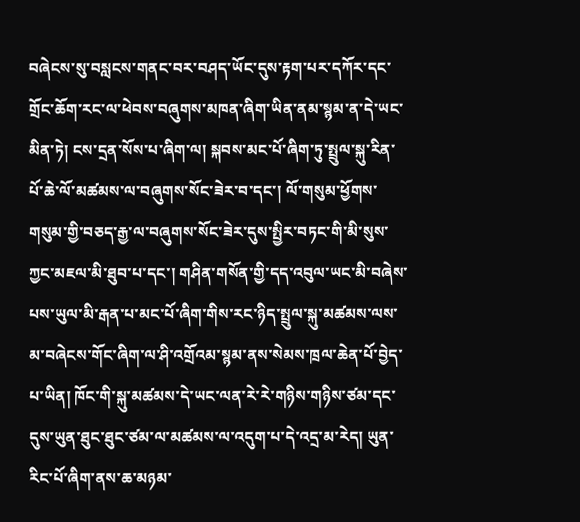བཞེངས་སུ་བསླངས་གནང་བར་བཤད་ཡོང་དུས་རྟག་པར་དཀོར་དང་གྲོང་ཆོག་རང་ལ་ཕེབས་བཞུགས་མཁན་ཞིག་ཡིན་ནམ་སྙམ་ན་དེ་ཡང་མིན་ཏེ། ངས་དྲན་སོས་པ་ཞིག་ལ། སྐབས་མང་པོ་ཞིག་ཏུ་སྤྲུལ་སྐུ་རིན་པོ་ཆེ་ལོ་མཚམས་ལ་བཞུགས་སོང་ཟེར་བ་དང་། ལོ་གསུམ་ཕྱོགས་གསུམ་གྱི་བཅད་རྒྱ་ལ་བཞུགས་སོང་ཟེར་དུས་སྤྱིར་བཏང་གི་མི་སུས་ཀྱང་མཇལ་མི་ཐུབ་པ་དང་། གཤིན་གསོན་གྱི་དད་འབུལ་ཡང་མི་བཞེས་པས་ཡུལ་མི་རྒན་པ་མང་པོ་ཞིག་གིས་རང་ཉིད་སྤྲུལ་སྐུ་མཚམས་ལས་མ་བཞེངས་གོང་ཞིག་ལ་ཤི་འགྲོའམ་སྙམ་ནས་སེམས་ཁྲལ་ཆེན་པོ་བྱེད་པ་ཡིན། ཁོང་གི་སྐུ་མཚམས་དེ་ཡང་ལན་རེ་རེ་གཉིས་གཉིས་ཙམ་དང་དུས་ཡུན་ཐུང་ཐུང་ཙམ་ལ་མཚམས་ལ་འདུག་པ་དེ་འདྲ་མ་རེད། ཡུན་རིང་པོ་ཞིག་ནས་ཆ་མཉམ་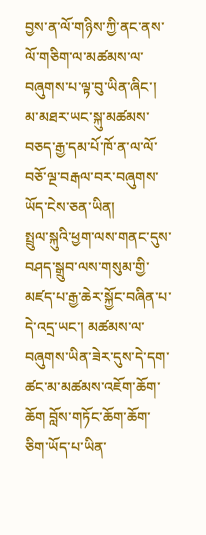བྱས་ན་ལོ་གཉིས་ཀྱི་ནང་ནས་ལོ་གཅིག་ལ་མཚམས་ལ་བཞུགས་པ་ལྟ་བུ་ཡིན་ཞིང་། མ་མཐར་ཡང་སྐུ་མཚམས་བཅད་རྒྱ་དམ་པོ་ཁོ་ན་ལ་ལོ་བཅོ་ལྔ་བརྒལ་བར་བཞུགས་ཡོད་ངེས་ཅན་ཡིན།
སྤྲུལ་སྐུའི་ཕྱག་ལས་གནང་དུས་བཤད་སྒྲུབ་ལས་གསུམ་གྱི་མཛད་པ་རྒྱ་ཆེར་སྐྱོང་བཞིན་པ་དེ་འདྲ་ཡང་། མཚམས་ལ་བཞུགས་ཡིན་ཟེར་དུས་དེ་དག་ཚང་མ་མཚམས་འཇོག་ཆོག་ཆོག བློས་གཏོང་ཆོག་ཆོག་ཅིག་ཡོད་པ་ཡིན་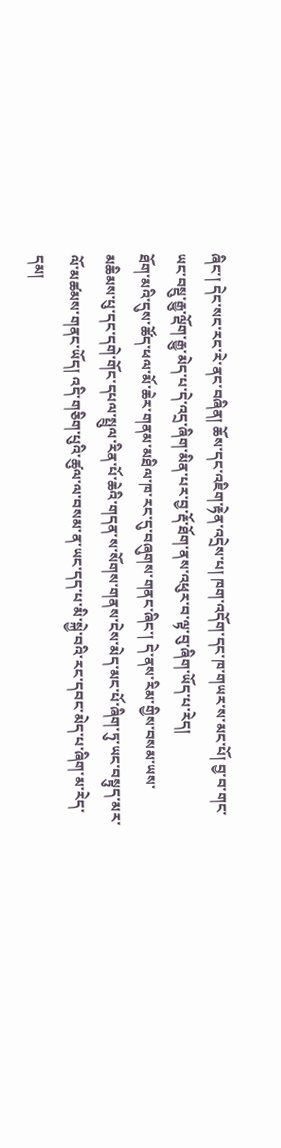ཞིང་། དེང་སང་རང་རེ་ནང་བཞིན། ཆོས་དང་འཇིག་རྟེན་འདྲེས་པ། ཁག་འདོག་དང་ཁ་གཡར་ས་མང་པོ། བྱ་བ་གང་ཡང་བསྡུ་རྒྱུ་ལྡོག་རྒྱུ་མེད་པ་དེ་འདྲ་ཞིག་མིན་པར་བྱ་རྡོ་ཐོག་ནས་འཕུར་བ་ལྟ་བུ་ཞིག་ཡོད་པ་རེད།
ཐོག་མའི་དུས་ཚོད་ཕལ་མོ་ཆེར་གནམ་མཐིལ་ཁ་རང་དུ་བཞུགས་གནང་ཞིང་། དེ་ནས་རིམ་གྱིས་བསམ་ཡས་མཆིམས་པུ་དང་དགེ་གོང་དཔལ་སྤྲུལ་རིན་པོ་ཆེའི་གདན་ས་སོགས་གནས་ངེས་མེད་མང་པོ་ཞིག་ཏུ་ཡང་བསྟུད་མར་ལོ་མཚམས་གནང་ཡོད། འདི་གཅིག་པུའི་ཚུལ་ལ་བསམ་ན་ཡང་དད་པ་མི་སྐྱེ་བའི་རང་དབང་མེད་པ་ཞིག་མ་རེད་དམ།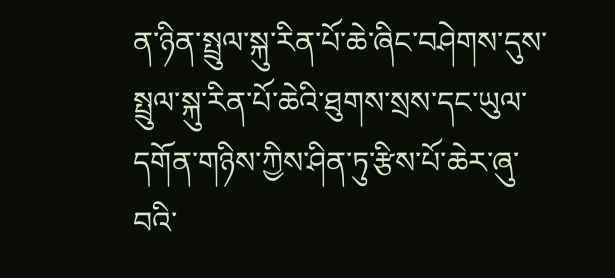ན་ཉིན་སྤྲུལ་སྐུ་རིན་པོ་ཆེ་ཞིང་བཤེགས་དུས་སྤྲུལ་སྐུ་རིན་པོ་ཆེའི་ཐུགས་སྲས་དང་ཡུལ་དགོན་གཉིས་ཀྱིས་ཤིན་ཏུ་རྩིས་པོ་ཆེར་ཞུ་བའི་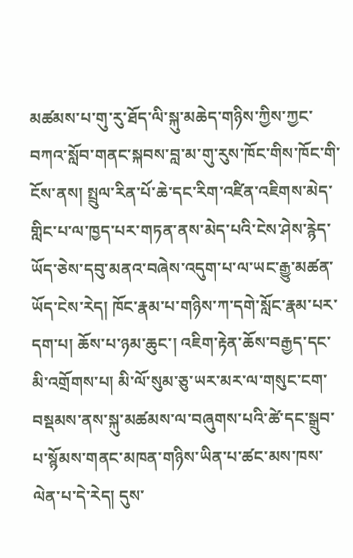མཚམས་པ་གུ་རུ་ཐོད་ལི་སྐུ་མཆེད་གཉིས་ཀྱིས་ཀྱང་བཀའ་སློབ་གནང་སྐབས་བླ་མ་གུ་རུས་ཁོང་གིས་ཁོང་གི་ངོས་ནས། སྤྲུལ་རིན་པོ་ཆེ་དང་རིག་འཛིན་འཇིགས་མེད་གླིང་པ་ལ་ཁྱད་པར་གཏན་ནས་མེད་པའི་ངེས་ཤེས་རྙེད་ཡོད་ཅེས་དབུ་མནའ་བཞེས་འདུག་པ་ལ་ཡང་རྒྱུ་མཚན་ཡོད་ངེས་རེད། ཁོང་རྣམ་པ་གཉིས་ཀ་དགེ་སློང་རྣམ་པར་དག་པ། ཆོས་པ་ཉམ་ཆུང་། འཇིག་རྟེན་ཆོས་བརྒྱད་དང་མི་འགྲོགས་པ། མི་ལོ་སུམ་ཅུ་ཡར་མར་ལ་གསུང་ངག་བསྡམས་ནས་སྐུ་མཚམས་ལ་བཞུགས་པའི་ཚེ་དང་སྒྲུབ་པ་སྙོམས་གནང་མཁན་གཉིས་ཡིན་པ་ཚང་མས་ཁས་ལེན་པ་དེ་རེད། དུས་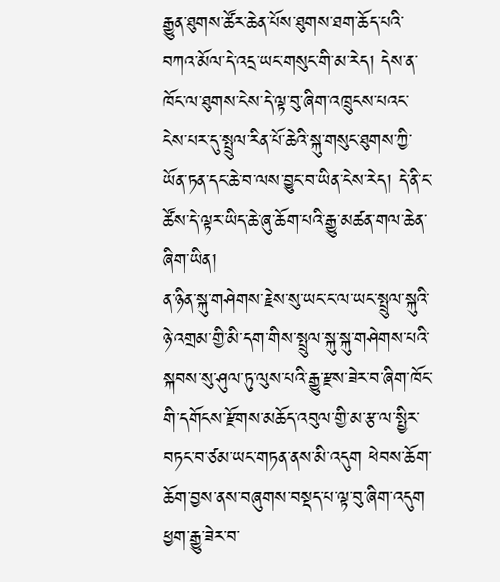རྒྱུན་ཐུགས་ཚོར་ཆེན་པོས་ཐུགས་ཐག་ཆོད་པའི་བཀའ་མོལ་དེ་འདྲ་ཡང་གསུང་གི་མ་རེད། དེས་ན་ཁོང་ལ་ཐུགས་ངེས་དེ་ལྟ་བུ་ཞིག་འཁྲུངས་པའང་ངེས་པར་དུ་སྤྲུལ་རིན་པོ་ཆེའི་སྐུ་གསུང་ཐུགས་ཀྱི་ཡོན་ཏན་དང་ཆེ་བ་ལས་བྱུང་བ་ཡིན་ངེས་རེད། དེ་ནི་ང་ཚོས་དེ་ལྟར་ཡིད་ཆེ་ཞུ་ཆོག་པའི་རྒྱུ་མཚན་གལ་ཆེན་ཞིག་ཡིན།
ན་ཉིན་སྐུ་གཤེགས་རྗེས་སུ་ཡང་ང་ལ་ཡང་སྤྲུལ་སྐུའི་ཉེ་འགྲམ་གྱི་མི་དག་གིས་སྤྲུལ་སྐུ་སྐུ་གཤེགས་པའི་སྐབས་སུ་ཤུལ་ཏུ་ལུས་པའི་རྒྱུ་རྫས་ཟེར་བ་ཞིག་ཁོང་གི་དགོངས་རྫོགས་མཆོད་འབུལ་གྱི་མ་རྩ་ལ་སྤྱིར་བཏང་བ་ཙམ་ཡང་གཏན་ནས་མི་འདུག ཕེབས་ཆོག་ཆོག་བྱས་ནས་བཞུགས་བསྡད་པ་ལྟ་བུ་ཞིག་འདུག ཕྱག་རྒྱུ་ཟེར་བ་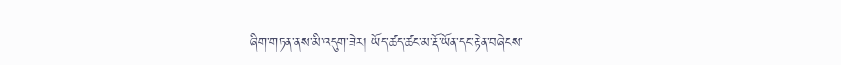ཞིག་གཏན་ནས་མི་འདུག་ཟེར། ཡོད་ཚད་ཚང་མ་རྡོ་ཡོན་དང་རྟེན་བཞེངས་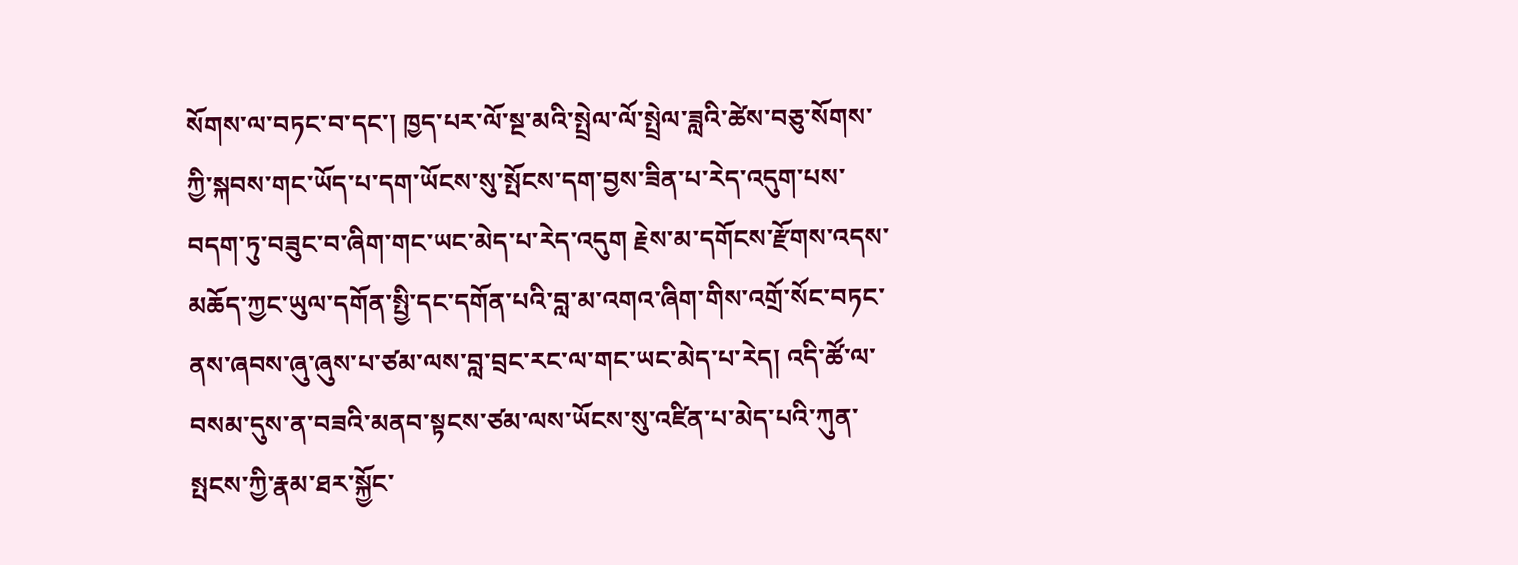སོགས་ལ་བཏང་བ་དང་། ཁྱད་པར་ལོ་སྔ་མའི་སྤྲེལ་ལོ་སྤྲེལ་ཟླའི་ཚེས་བཅུ་སོགས་ཀྱི་སྐབས་གང་ཡོད་པ་དག་ཡོངས་སུ་སྤོངས་དག་བྱས་ཟིན་པ་རེད་འདུག་པས་བདག་ཏུ་བཟུང་བ་ཞིག་གང་ཡང་མེད་པ་རེད་འདུག རྗེས་མ་དགོངས་རྫོགས་འདས་མཆོད་ཀྱང་ཡུལ་དགོན་སྤྱི་དང་དགོན་པའི་བླ་མ་འགའ་ཞིག་གིས་འགྲོ་སོང་བཏང་ནས་ཞབས་ཞུ་ཞུས་པ་ཙམ་ལས་བླ་བྲང་རང་ལ་གང་ཡང་མེད་པ་རེད། འདི་ཚོ་ལ་བསམ་དུས་ན་བཟའི་མནབ་སྟངས་ཙམ་ལས་ཡོངས་སུ་འཛིན་པ་མེད་པའི་ཀུན་སྤངས་ཀྱི་རྣམ་ཐར་སྐྱོང་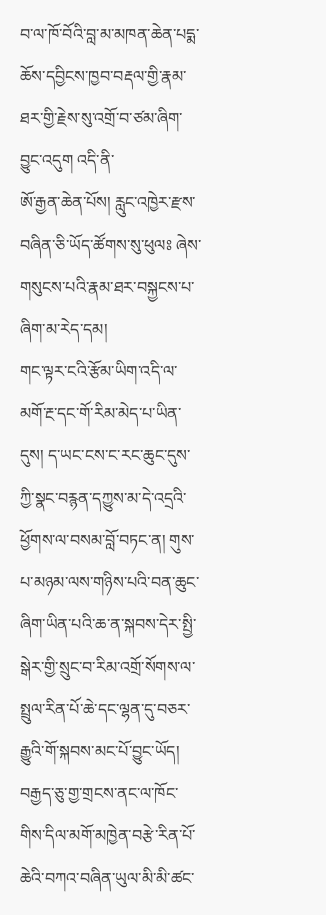བ་ལ་ཁོ་བོའི་བླ་མ་མཁན་ཆེན་པདྨ་ཆོས་དབྱིངས་ཁྱབ་བརྡལ་གྱི་རྣམ་ཐར་གྱི་རྗེས་སུ་འགྲོ་བ་ཙམ་ཞིག་བྱུང་འདུག འདི་ནི་
ཨོ་རྒྱན་ཆེན་པོས། རླུང་འཁྱེར་རྫས་བཞིན་ཅི་ཡོད་ཚོགས་སུ་ཕུལཿ ཞེས་གསུངས་པའི་རྣམ་ཐར་བསྐྱངས་པ་ཞིག་མ་རེད་དམ།
གང་ལྟར་ངའི་རྩོམ་ཡིག་འདི་ལ་མགོ་རྔ་དང་གོ་རིམ་མེད་པ་ཡིན་དུས། ད་ཡང་ངས་ང་རང་ཆུང་དུས་ཀྱི་སྣང་བརྙན་དཀྱུས་མ་དེ་འདྲའི་ཕྱོགས་ལ་བསམ་བློ་བཏང་ན། གུས་པ་མཉམ་ལས་གཉིས་པའི་བན་ཆུང་ཞིག་ཡིན་པའི་ཆ་ན་སྐབས་དེར་སྤྱི་སྒེར་གྱི་སྲུང་བ་རིམ་འགྲོ་སོགས་ལ་སྤྲུལ་རིན་པོ་ཆེ་དང་ལྷན་དུ་བཅར་རྒྱུའི་གོ་སྐབས་མང་པོ་བྱུང་ཡོད། བརྒྱད་ཅུ་གྱ་གྲངས་ནང་ལ་ཁོང་གིས་དིལ་མགོ་མཁྱེན་བརྩེ་རིན་པོ་ཆེའི་བཀའ་བཞིན་ཡུལ་མི་མི་ཚང་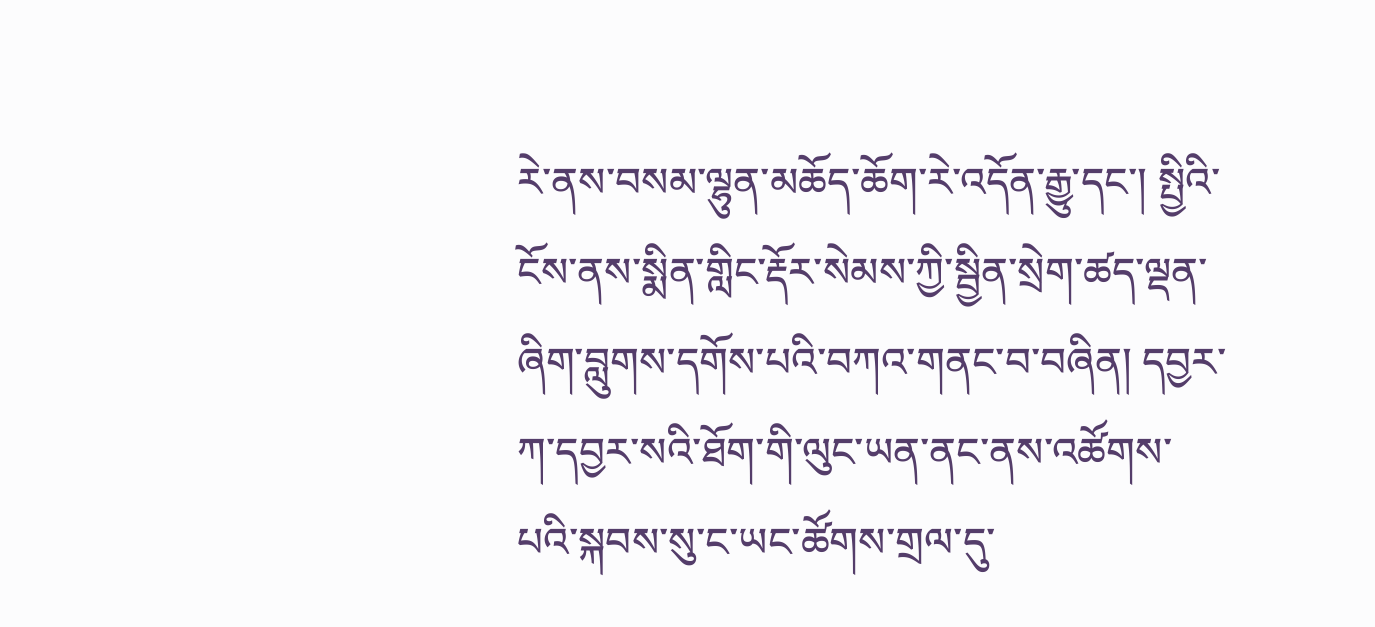རེ་ནས་བསམ་ལྷུན་མཆོད་ཆོག་རེ་འདོན་རྒྱུ་དང་། སྤྱིའི་ངོས་ནས་སྨིན་གླིང་རྡོར་སེམས་ཀྱི་སྦྱིན་སྲེག་ཚད་ལྡན་ཞིག་བླུགས་དགོས་པའི་བཀའ་གནང་བ་བཞིན། དབྱར་ཀ་དབྱར་སའི་ཐོག་གི་ལུང་ཡན་ནང་ནས་འཚོགས་པའི་སྐབས་སུ་ང་ཡང་ཚོགས་གྲལ་དུ་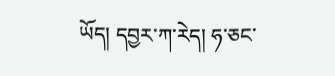ཡོད། དབྱར་ཀ་རེད། ཧ་ཅང་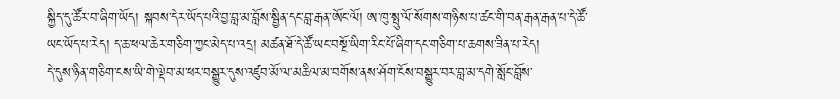སྐྱིད་དུ་ཚོར་བ་ཞིག་ཡོད། སྐབས་དེར་ཡོད་པའི་བྱ་བླ་མ་བློས་སྦྱིན་དང་བླ་རྒན་ཨོང་ལོ། ཨ་ཁུ་སྤུ་ལོ་སོགས་གཉིས་པ་ཚང་གི་བན་རྒན་རྒན་པ་དེ་ཚོ་ཡང་ཡོད་པ་རེད། ད་ཆ་ཕལ་ཆེར་གཅིག་ཀྱང་མེད་པ་འདྲ། མཚན་ཐོ་དེ་ཚོ་ཡང་བསྔོ་ཡིག་རིང་པོ་ཞིག་དང་གཅིག་པ་ཆགས་ཟིན་པ་རེད།
དེ་དུས་ཉིན་གཅིག་ངས་ཡི་གེ་ལྡེབ་མ་ཕར་བསྒྱུར་དུས་འཛུབ་མོ་ལ་མཆིལ་མ་བགོས་ནས་ཤོག་ངོས་བསྒྱུར་བར་བླ་མ་དགེ་སློང་བློས་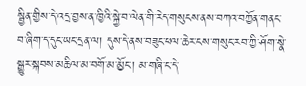སྦྱིན་གྱིས་དེ་འདྲ་བྱས་ན་ཁྱིའི་སྐྱེ་བ་ལེན་གི་རེད་གསུངས་ནས་བཀའ་བཀྱོན་གནང་བ་ཞིག་ད་དུང་ཡང་དྲན་ལ། དུས་དེ་ནས་བཟུང་ཕལ་ཆེར་ངས་གསུང་རབ་ཀྱི་ཤོག་སྣེ་སྒྱུར་སྐབས་མཆིལ་མ་བགོ་མ་མྱོང་། མ་གཞི་ང་དེ་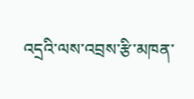འདྲའི་ལས་འབྲས་རྩི་མཁན་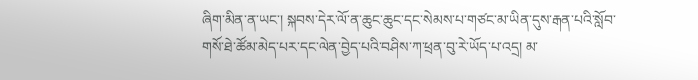ཞིག་མིན་ན་ཡང་། སྐབས་དེར་ལོ་ན་ཆུང་ཆུང་དང་སེམས་པ་གཙང་མ་ཡིན་དུས་རྒན་པའི་སློབ་གསོ་ཐེ་ཚོམ་མེད་པར་དང་ལེན་བྱེད་པའི་བཤིས་ཀ་ཕྲན་བུ་རེ་ཡོད་པ་འདྲ། མ་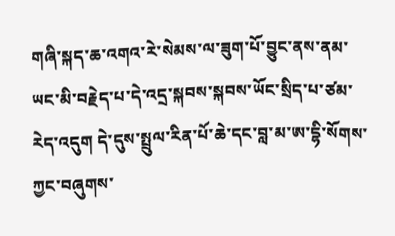གཞི་སྐད་ཆ་འགའ་རེ་སེམས་ལ་ཟུག་པོ་བྱུང་ནས་ནམ་ཡང་མི་བརྗེད་པ་དེ་འདྲ་སྐབས་སྐབས་ཡོང་སྲིད་པ་ཙམ་རེད་འདུག དེ་དུས་སྤྲུལ་རིན་པོ་ཆེ་དང་བླ་མ་ཨ་དྷི་སོགས་ཀྱང་བཞུགས་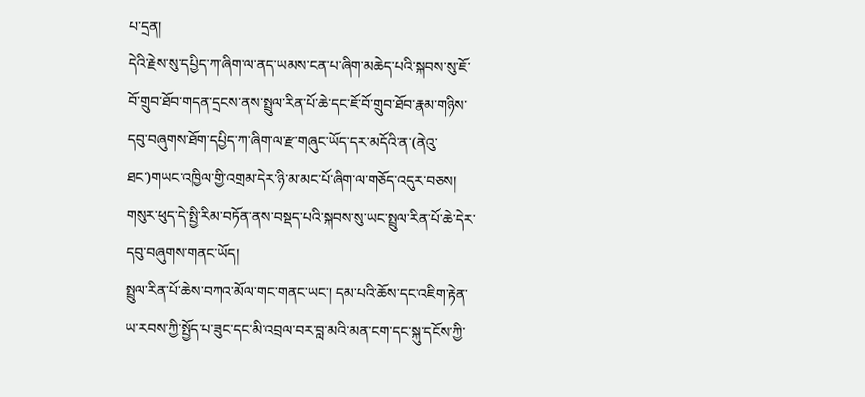པ་དྲན།
དེའི་རྗེས་སུ་དཔྱིད་ཀ་ཞིག་ལ་ནད་ཡམས་ངན་པ་ཞིག་མཆེད་པའི་སྐབས་སུ་ཇོ་བོ་གྲུབ་ཐོབ་གདན་དྲངས་ནས་སྤྲུལ་རིན་པོ་ཆེ་དང་ཇོ་བོ་གྲུབ་ཐོབ་རྣམ་གཉིས་དབུ་བཞུགས་ཐོག་དཔྱིད་ཀ་ཞིག་ལ་རྫ་གཞུང་ཡོད་དར་མདོའི་ན་(ནེའུ་ཐང་)གཡང་འཁྱིལ་གྱི་འགྲམ་དེར་ཉི་མ་མང་པོ་ཞིག་ལ་གཅོད་འདུར་བཅས། གསུར་ཕུད་དེ་སྤྱི་རིམ་བཏོན་ནས་བསྡད་པའི་སྐབས་སུ་ཡང་སྤྲུལ་རིན་པོ་ཆེ་དེར་དབུ་བཞུགས་གནང་ཡོད།
སྤྲུལ་རིན་པོ་ཆེས་བཀའ་མོལ་གང་གནང་ཡང་། དམ་པའི་ཆོས་དང་འཇིག་རྟེན་ཡ་རབས་ཀྱི་སྤྱོད་པ་ཟུང་དང་མི་འབྲལ་བར་བླ་མའི་མན་ངག་དང་སྐུ་དངོས་ཀྱི་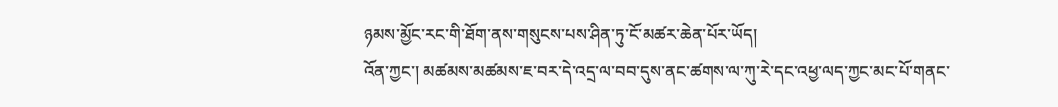ཉམས་མྱོང་རང་གི་ཐོག་ནས་གསུངས་པས་ཤིན་ཏུ་ངོ་མཚར་ཆེན་པོར་ཡོད།
འོན་ཀྱང་། མཚམས་མཚམས་ཇ་བར་དེ་འདྲ་ལ་བབ་དུས་ནང་ཚགས་ལ་ཀུ་རེ་དང་འཕྱ་ལད་ཀྱང་མང་པོ་གནང་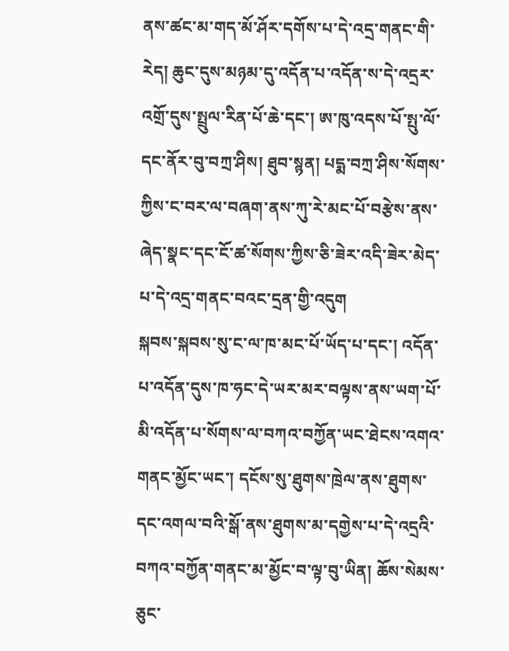ནས་ཚང་མ་གད་མོ་ཤོར་དགོས་པ་དེ་འདྲ་གནང་གི་རེད། ཆུང་དུས་མཉམ་དུ་འདོན་པ་འདོན་ས་དེ་འདྲར་འགྲོ་དུས་སྤྲུལ་རིན་པོ་ཆེ་དང་། ཨ་ཁུ་འདས་པོ་སྤུ་ལོ་དང་ནོར་བུ་བཀྲ་ཤིས། ཐུབ་སྙན། པདྨ་བཀྲ་ཤིས་སོགས་ཀྱིས་ང་བར་ལ་བཞག་ནས་ཀུ་རེ་མང་པོ་བརྩེས་ནས་ཞེད་སྣང་དང་ངོ་ཚ་སོགས་ཀྱིས་ཅི་ཟེར་འདི་ཟེར་མེད་པ་དེ་འདྲ་གནང་བའང་དྲན་གྱི་འདུག
སྐབས་སྐབས་སུ་ང་ལ་ཁ་མང་པོ་ཡོད་པ་དང་། འདོན་པ་འདོན་དུས་ཁ་ཧང་དེ་ཡར་མར་བལྟས་ནས་ཡག་པོ་མི་འདོན་པ་སོགས་ལ་བཀའ་བཀྱོན་ཡང་ཐེངས་འགའ་གནང་མྱོང་ཡང་། དངོས་སུ་ཐུགས་ཁྲེལ་ནས་ཐུགས་དང་འགལ་བའི་སྒོ་ནས་ཐུགས་མ་དགྱེས་པ་དེ་འདྲའི་བཀའ་བཀྱོན་གནང་མ་མྱོང་བ་ལྟ་བུ་ཡིན། ཆོས་སེམས་ཅུང་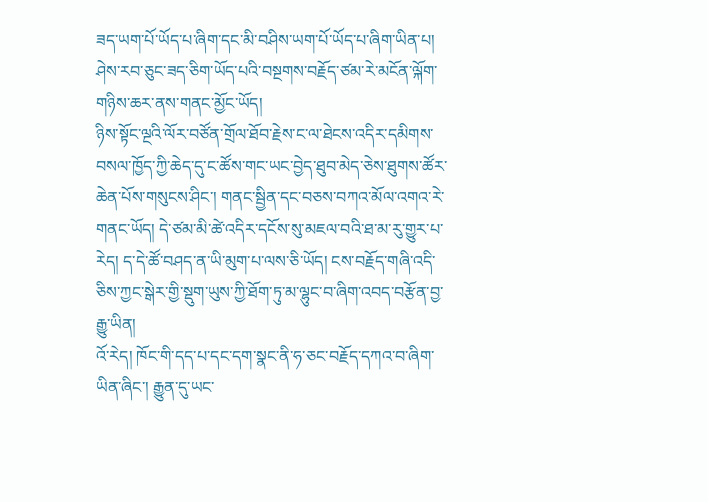ཟད་ཡག་པོ་ཡོད་པ་ཞིག་དང་མི་བཤིས་ཡག་པོ་ཡོད་པ་ཞིག་ཡིན་པ། ཤེས་རབ་ཅུང་ཟད་ཅིག་ཡོད་པའི་བསྔགས་བརྗོད་ཙམ་རེ་མངོན་ལྐོག་གཉིས་ཆར་ནས་གནང་མྱོང་ཡོད།
ཉིས་སྟོང་ལྔའི་ལོར་བཙོན་གྲོལ་ཐོབ་རྗེས་ང་ལ་ཐེངས་འདིར་དམིགས་བསལ་ཁྱོད་ཀྱི་ཆེད་དུ་ང་ཚོས་གང་ཡང་བྱེད་ཐུབ་མེད་ཅེས་ཐུགས་ཚོར་ཆེན་པོས་གསུངས་ཤིང་། གནང་སྦྱིན་དང་བཅས་བཀའ་མོལ་འགའ་རེ་གནང་ཡོད། དེ་ཙམ་མི་ཚེ་འདིར་དངོས་སུ་མཇལ་བའི་ཐ་མ་རུ་གྱུར་པ་རེད། ད་དེ་ཚོ་བཤད་ན་ཡི་མུག་པ་ལས་ཅི་ཡོད། ངས་བརྗོད་གཞི་འདི་ཅིས་ཀྱང་སྒེར་གྱི་སྡུག་ཡུས་ཀྱི་ཐོག་ཏུ་མ་ལྷུང་བ་ཞིག་འབད་བརྩོན་བྱ་རྒྱུ་ཡིན།
འོ་རེད། ཁོང་གི་དད་པ་དང་དག་སྣང་ནི་ཧ་ཅང་བརྗོད་དཀའ་བ་ཞིག་ཡིན་ཞིང་། རྒྱུན་དུ་ཡང་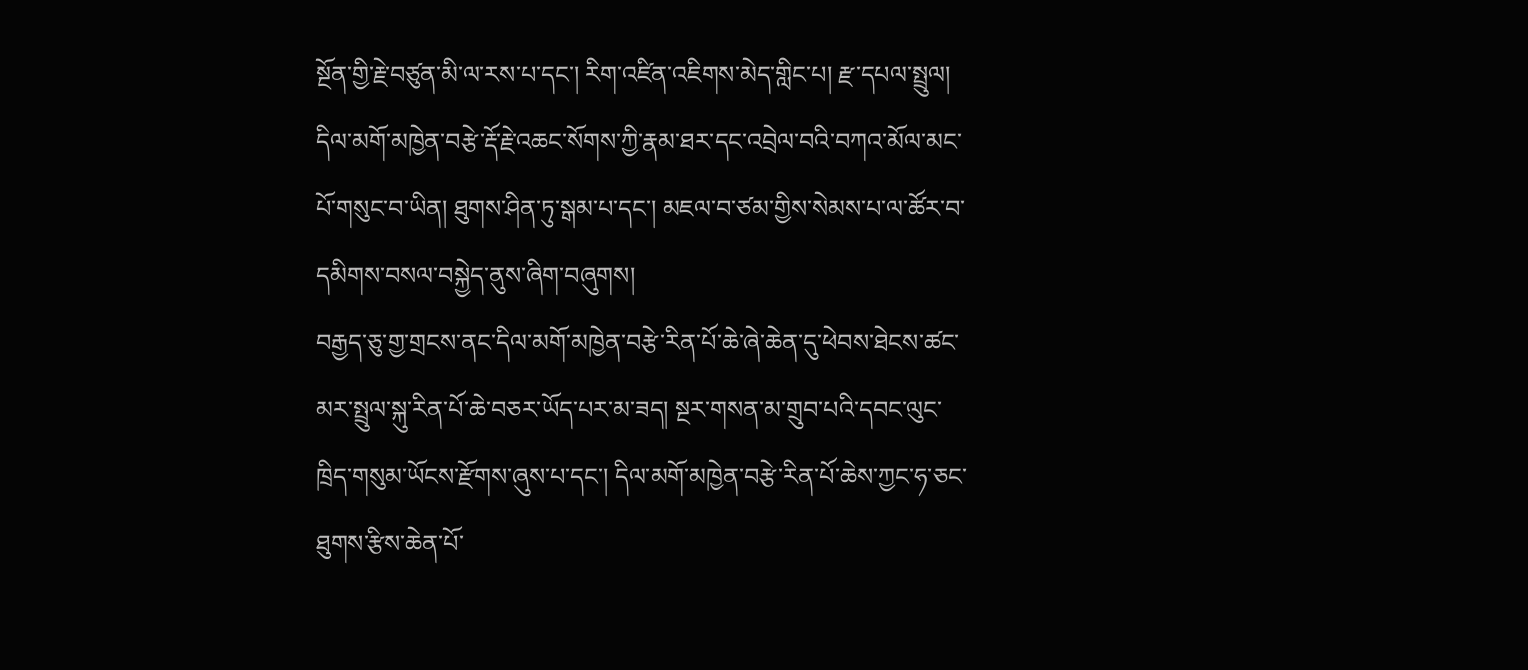སྔོན་གྱི་རྗེ་བཙུན་མི་ལ་རས་པ་དང་། རིག་འཛིན་འཇིགས་མེད་གླིང་པ། རྫ་དཔལ་སྤྲུལ། དིལ་མགོ་མཁྱེན་བརྩེ་རྡོ་རྗེ་འཆང་སོགས་ཀྱི་རྣམ་ཐར་དང་འབྲེལ་བའི་བཀའ་མོལ་མང་པོ་གསུང་བ་ཡིན། ཐུགས་ཤིན་ཏུ་སྒམ་པ་དང་། མཇལ་བ་ཙམ་གྱིས་སེམས་པ་ལ་ཚོར་བ་དམིགས་བསལ་བསྐྱེད་ནུས་ཞིག་བཞུགས།
བརྒྱད་ཅུ་གྱ་གྲངས་ནང་དིལ་མགོ་མཁྱེན་བརྩེ་རིན་པོ་ཆེ་ཞེ་ཆེན་དུ་ཕེབས་ཐེངས་ཚང་མར་སྤྲུལ་སྐུ་རིན་པོ་ཆེ་བཅར་ཡོད་པར་མ་ཟད། སྔར་གསན་མ་གྲུབ་པའི་དབང་ལུང་ཁྲིད་གསུམ་ཡོངས་རྫོགས་ཞུས་པ་དང་། དིལ་མགོ་མཁྱེན་བརྩེ་རིན་པོ་ཆེས་ཀྱང་ཧ་ཅང་ཐུགས་རྩིས་ཆེན་པོ་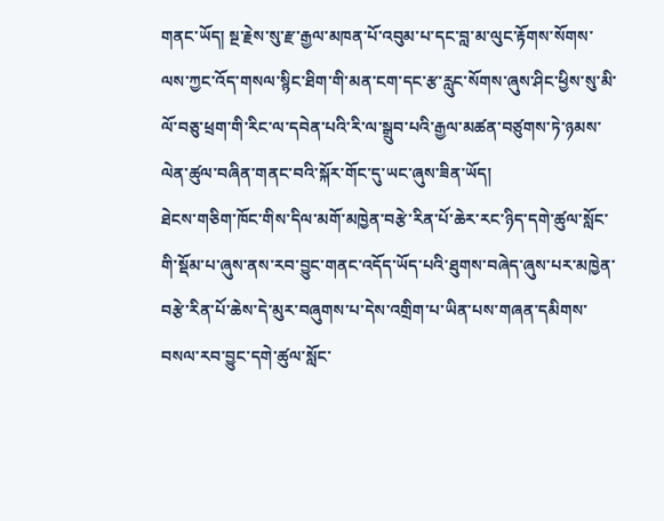གནང་ཡོད། སྔ་རྗེས་སུ་རྫ་རྒྱལ་མཁན་པོ་འབུམ་པ་དང་བླ་མ་ལུང་རྟོགས་སོགས་ལས་ཀྱང་འོད་གསལ་སྙིང་ཐིག་གི་མན་ངག་དང་རྩ་རླུང་སོགས་ཞུས་ཤིང་ཕྱིས་སུ་མི་ལོ་བཅུ་ཕྲག་གི་རིང་ལ་དབེན་པའི་རི་ལ་སྒྲུབ་པའི་རྒྱལ་མཚན་བཙུགས་ཏེ་ཉམས་ལེན་ཚུལ་བཞིན་གནང་བའི་སྐོར་གོང་དུ་ཡང་ཞུས་ཟིན་ཡོད།
ཐེངས་གཅིག་ཁོང་གིས་དིལ་མགོ་མཁྱེན་བརྩེ་རིན་པོ་ཆེར་རང་ཉིད་དགེ་ཚུལ་སློང་གི་སྡོམ་པ་ཞུས་ནས་རབ་བྱུང་གནང་འདོད་ཡོད་པའི་ཐུགས་བཞེད་ཞུས་པར་མཁྱེན་བརྩེ་རིན་པོ་ཆེས་དེ་མུར་བཞུགས་པ་དེས་འགྲིག་པ་ཡིན་པས་གཞན་དམིགས་བསལ་རབ་བྱུང་དགེ་ཚུལ་སློང་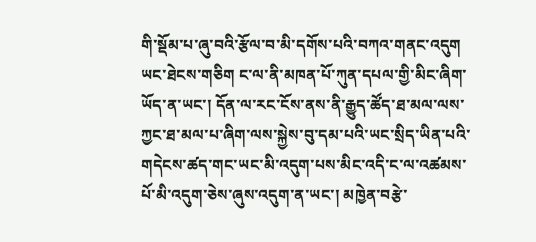གི་སྡོམ་པ་ཞུ་བའི་རྩོལ་བ་མི་དགོས་པའི་བཀའ་གནང་འདུག
ཡང་ཐེངས་གཅིག ང་ལ་ནི་མཁན་པོ་ཀུན་དཔལ་གྱི་མིང་ཞིག་ཡོད་ན་ཡང་། དོན་ལ་རང་ངོས་ནས་ནི་རྒྱུད་ཚོད་ཐ་མལ་ལས་ཀྱང་ཐ་མལ་པ་ཞིག་ལས་སྐྱེས་བུ་དམ་པའི་ཡང་སྲིད་ཡིན་པའི་གདེངས་ཚད་གང་ཡང་མི་འདུག་པས་མིང་འདི་ང་ལ་འཚམས་པོ་མི་འདུག་ཅེས་ཞུས་འདུག་ན་ཡང་། མཁྱེན་བརྩེ་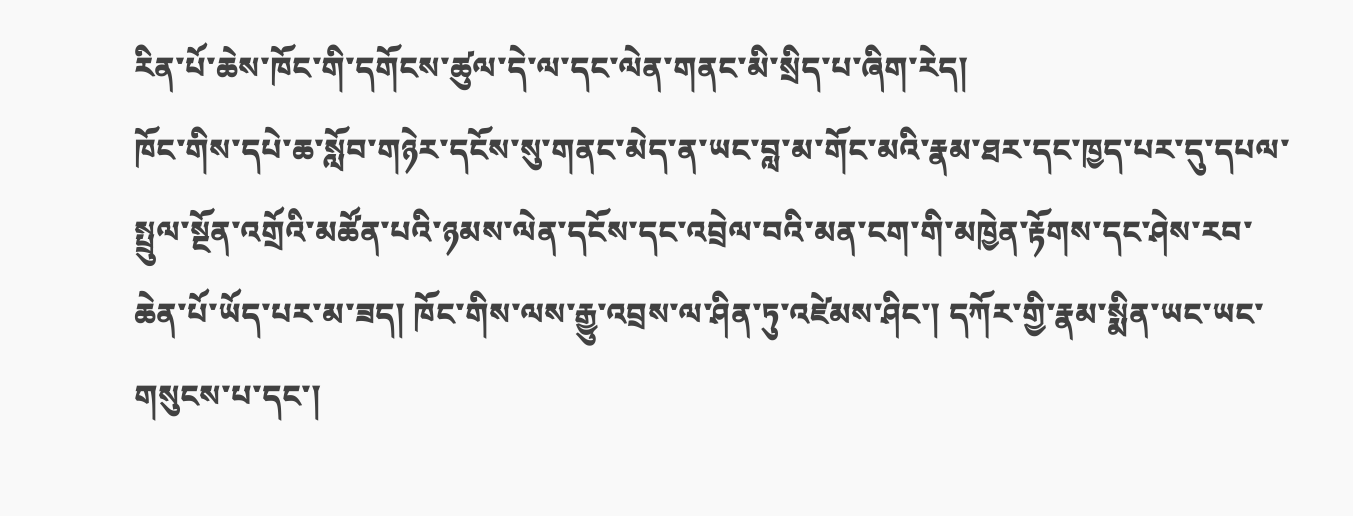རིན་པོ་ཆེས་ཁོང་གི་དགོངས་ཚུལ་དེ་ལ་དང་ལེན་གནང་མི་སྲིད་པ་ཞིག་རེད།
ཁོང་གིས་དཔེ་ཆ་སློབ་གཉེར་དངོས་སུ་གནང་མེད་ན་ཡང་བླ་མ་གོང་མའི་རྣམ་ཐར་དང་ཁྱད་པར་དུ་དཔལ་སྤྲུལ་སྔོན་འགྲོའི་མཚོན་པའི་ཉམས་ལེན་དངོས་དང་འབྲེལ་བའི་མན་ངག་གི་མཁྱེན་རྟོགས་དང་ཤེས་རབ་ཆེན་པོ་ཡོད་པར་མ་ཟད། ཁོང་གིས་ལས་རྒྱུ་འབྲས་ལ་ཤིན་ཏུ་འཛེམས་ཤིང་། དཀོར་གྱི་རྣམ་སྨིན་ཡང་ཡང་གསུངས་པ་དང་།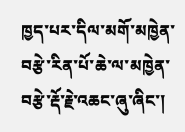ཁྱད་པར་དིལ་མགོ་མཁྱེན་བརྩེ་རིན་པོ་ཆེ་ལ་མཁྱེན་བརྩེ་རྡོ་རྗེ་འཆང་ཞུ་ཞིང་།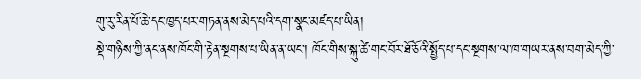གུ་རུ་རིན་པོ་ཆེ་དང་ཁྱད་པར་གཏན་ནས་མེད་པའི་དག་སྣང་མཛད་པ་ཡིན།
སྡེ་གཉིས་ཀྱི་ནང་ནས་ཁོང་གི་རྟེན་སྔགས་པ་ཡིན་ན་ཡང་། ཁོང་གིས་སྐུ་ཚེ་གང་བོར་ཐོ་ཅོའི་སྤྱོད་པ་དང་སྔགས་ལ་ཁ་གཡར་ནས་བག་མེད་ཀྱི་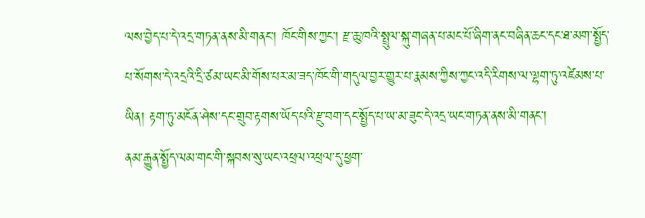ལས་བྱེད་པ་དེ་འདྲ་གཏན་ནས་མི་གནང་། ཁོང་གིས་ཀྱང་། རྫ་ཆུ་ཁའི་སྤྲུལ་སྐུ་གཞན་པ་མང་པོ་ཞིག་ནང་བཞིན་ཆང་དང་ཐ་མག་སྤྱོད་པ་སོགས་དེ་འདྲའི་དྲི་ཙམ་ཡང་མི་གོས་པར་མ་ཟད་ཁོང་གི་གདུལ་བྱར་གྱུར་པ་རྣམས་ཀྱིས་ཀྱང་འདི་རིགས་ལ་ལྷག་ཏུ་འཛེམས་པ་ཡིན། རྟག་ཏུ་མངོན་ཤེས་དང་གྲུབ་རྟགས་ཡོད་པའི་རྫུ་བག་དང་སྤྱོད་པ་ཡ་མ་ཟུང་དེ་འདྲ་ཡང་གཏན་ནས་མི་གནང་།
ནམ་རྒྱུན་སྤྱོད་ལམ་གང་གི་སྐབས་སུ་ཡང་འཕྲལ་འཕྲལ་དུ་ཕྱག་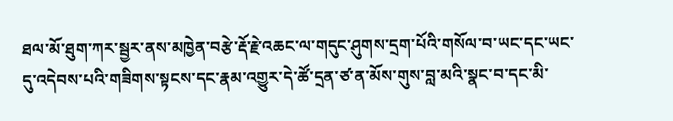ཐལ་མོ་ཐུག་ཀར་སྦྱར་ནས་མཁྱེན་བརྩེ་རྡོ་རྗེ་འཆང་ལ་གདུང་ཤུགས་དྲག་པོའི་གསོལ་བ་ཡང་དང་ཡང་དུ་འདེབས་པའི་གཟིགས་སྟངས་དང་རྣམ་འགྱུར་དེ་ཚོ་དྲན་ཙ་ན་མོས་གུས་བླ་མའི་སྣང་བ་དང་མི་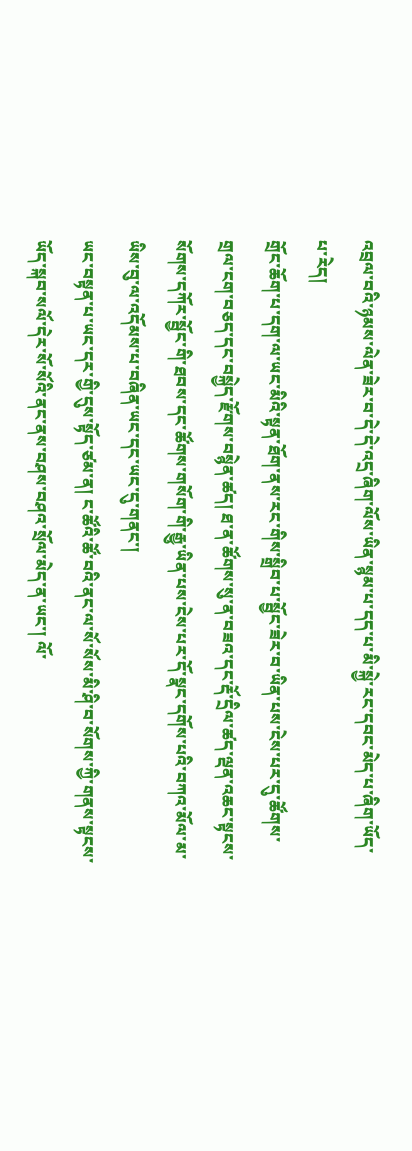འབྲལ་བའི་ཉམས་ལེན་ཟེར་བ་དེ་དེ་འདྲ་ཞིག་ལོས་ཡིན་སྙམ་པ་དད་པ་མི་སྐྱེ་རང་དབང་མེད་པ་ཞིག་ཡོད་པ་རེད།
གྲོང་ཆོག་པ་དག་ལ་ཡང་མིའི་སྟན་ཐོག་ནས་རང་གིས་སྒྲིབ་པ་སྦྱོང་ཟེར་བ་ཡིན་པས་ངེས་པར་དུ་ཚོགས་གྲལ་ངག་བཅད་དང་བསྐྱེད་རྫོགས་བསྙེན་ཚད། ཐ་ན་ཚོགས་སུ་ན་བཟའ་དང་རྡོ་དྲིལ་ཚད་ལྡན་འཆང་སྟངས་སོགས་དཀོར་སྦྱོང་གི་ཐབས་དང་ཚོགས་གསོག་གི་རྒྱུ་ཡིན་པས་ངེས་པར་དོ་སྣང་དགོས་པའི་བཀའ་མོལ་མ་ཡིས་བུ་ལ་འདོམས་པ་བཞིན་ཡང་དང་ཡང་དུ་གནང་།
ཡང་བསྟན་པ་ཡང་དར་གྱི་དུས་སྟོད་ཙམ་ན། ང་ཚོའི་ཚོ་བའི་ནང་ལ་སོ་སོས་མི་ཤི་བ་སོགས་ཀྱི་གནས་སྟངས་ཡོད་སྐབ་སལོ་དེར་སོ་སོའི་ནང་ནས་བཤས་བཤའ་སྲོལ་མེད་ན་ཡང་། ལོ་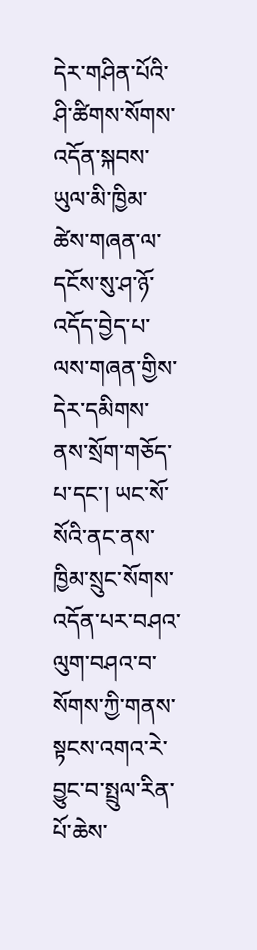དེར་གཤིན་པོའི་ཤི་ཚིགས་སོགས་འདོན་སྐབས་ཡུལ་མི་ཁྱིམ་ཚེས་གཞན་ལ་དངོས་སུ་ཤ་ཉོ་འདོད་བྱེད་པ་ལས་གཞན་གྱིས་དེར་དམིགས་ནས་སྲོག་གཅོད་པ་དང་། ཡང་སོ་སོའི་ནང་ནས་ཁྱིམ་སྲུང་སོགས་འདོན་པར་བཤའ་ལུག་བཤའ་བ་སོགས་ཀྱི་གནས་སྟངས་འགའ་རེ་བྱུང་བ་སྤྲུལ་རིན་པོ་ཆེས་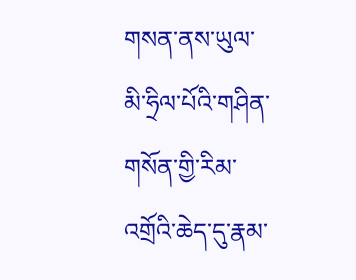གསན་ནས་ཡུལ་མི་ཧྲིལ་པོའི་གཤིན་གསོན་གྱི་རིམ་འགྲོའི་ཆེད་དུ་རྣམ་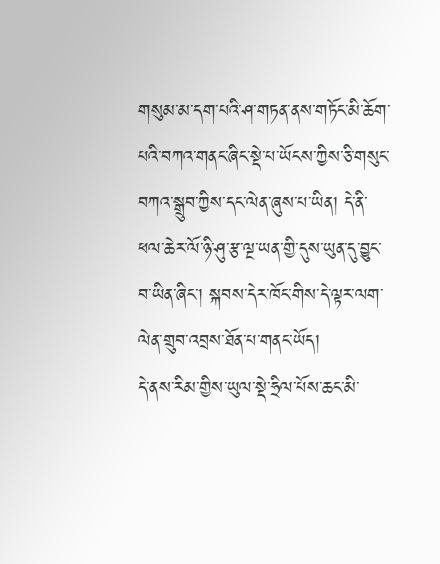གསུམ་མ་དག་པའི་ཤ་གཏན་ནས་གཏོང་མི་ཆོག་པའི་བཀའ་གནང་ཞིང་སྡེ་པ་ཡོངས་ཀྱིས་ཅི་གསུང་བཀའ་སྒྲུབ་ཀྱིས་དང་ལེན་ཞུས་པ་ཡིན། དེ་ནི་ཕལ་ཆེར་ལོ་ཉི་ཤུ་རྩ་ལྔ་ཡན་གྱི་དུས་ཡུན་དུ་བྱུང་བ་ཡིན་ཞིང་། སྐབས་དེར་ཁོང་གིས་དེ་ལྟར་ལག་ལེན་གྲུབ་འབྲས་ཐོན་པ་གནང་ཡོད།
དེ་ནས་རིམ་གྱིས་ཡུལ་སྡེ་ཧྲིལ་པོས་ཆང་མི་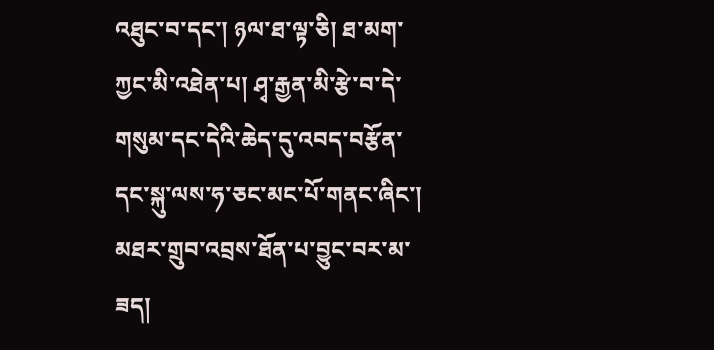འཐུང་བ་དང་། ཉལ་ཐ་ལྟ་ཅི། ཐ་མག་ཀྱང་མི་འཐེན་པ། ཤྭ་རྒྱན་མི་རྩེ་བ་དེ་གསུམ་དང་དེའི་ཆེད་དུ་འབད་བརྩོན་དང་སྐུ་ལས་ཧ་ཅང་མང་པོ་གནང་ཞིང་། མཐར་གྲུབ་འབྲས་ཐོན་པ་བྱུང་བར་མ་ཟད།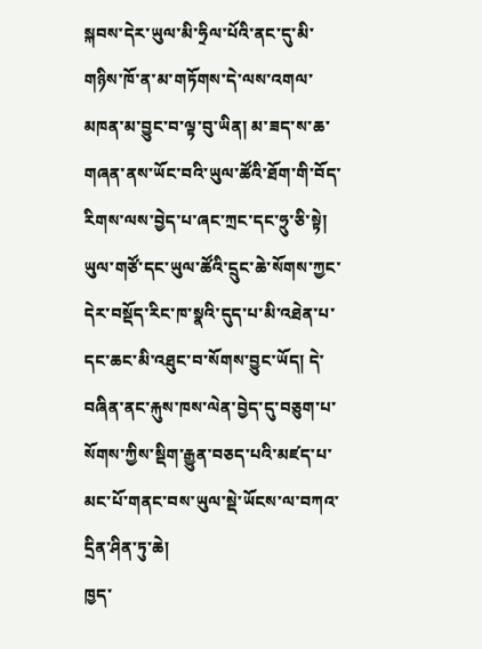སྐབས་དེར་ཡུལ་མི་ཧྲིལ་པོའི་ནང་དུ་མི་གཉིས་ཁོ་ན་མ་གཏོགས་དེ་ལས་འགལ་མཁན་མ་བྱུང་བ་ལྟ་བུ་ཡིན། མ་ཟད་ས་ཆ་གཞན་ནས་ཡོང་བའི་ཡུལ་ཚོའི་ཐོག་གི་བོད་རིགས་ལས་བྱེད་པ་ཞང་ཀྲང་དང་ཧྲུ་ཅི་སྟེ། ཡུལ་གཙོ་དང་ཡུལ་ཚོའི་དྲུང་ཆེ་སོགས་ཀྱང་དེར་བསྡོད་རིང་ཁ་སྣའི་དུད་པ་མི་འཐེན་པ་དང་ཆང་མི་འཐུང་བ་སོགས་བྱུང་ཡོད། དེ་བཞིན་ནང་རྐུས་ཁས་ལེན་བྱེད་དུ་བཅུག་པ་སོགས་ཀྱིས་སྡིག་རྒྱུན་བཅད་པའི་མཛད་པ་མང་པོ་གནང་བས་ཡུལ་སྡེ་ཡོངས་ལ་བཀའ་དྲིན་ཤིན་ཏུ་ཆེ།
ཁྱད་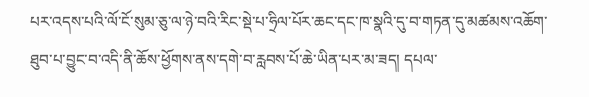པར་འདས་པའི་ལོ་ངོ་སུམ་ཅུ་ལ་ཉེ་བའི་རིང་སྡེ་པ་ཧྲིལ་པོར་ཆང་དང་ཁ་སྣའི་དུ་བ་གཏན་དུ་མཚམས་འཆོག་ཐུབ་པ་བྱུང་བ་འདི་ནི་ཆོས་ཕྱོགས་ནས་དགེ་བ་རླབས་པོ་ཆེ་ཡིན་པར་མ་ཟད། དཔལ་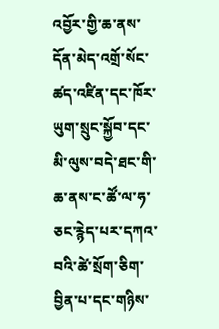འབྱོར་གྱི་ཆ་ནས་དོན་མེད་འགྲོ་སོང་ཚད་འཛིན་དང་ཁོར་ཡུག་སྲུང་སྐྱོབ་དང་མི་ལུས་བདེ་ཐང་གི་ཆ་ནས་ང་ཚོ་ལ་ཧ་ཅང་རྙེད་པར་དཀའ་བའི་ཚེ་སྲོག་ཅིག་བྱིན་པ་དང་གཉིས་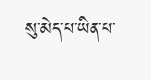སུ་མེད་པ་ཡིན་པ་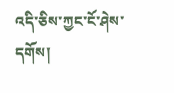འདི་ཅིས་ཀྱང་ངོ་ཤེས་དགོས།